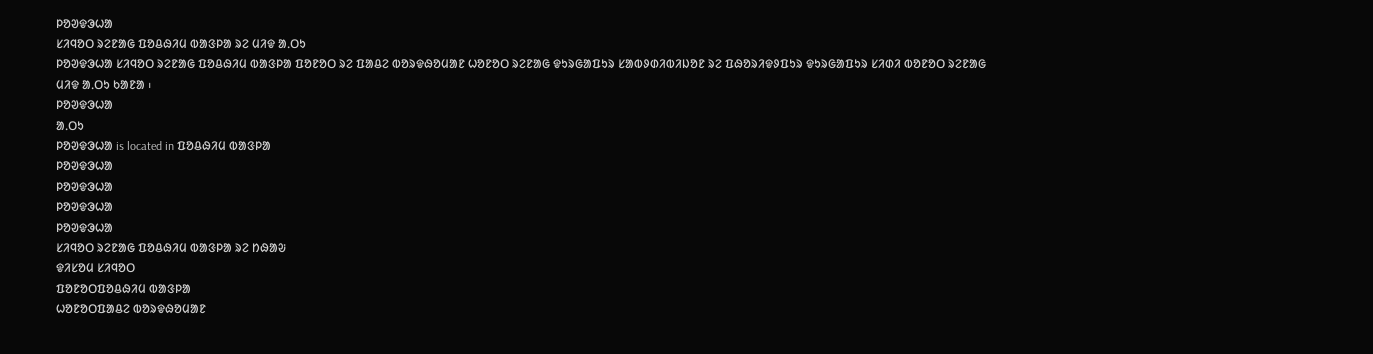ᱞᱚᱣᱫᱳᱦᱟ
ᱥᱤᱧᱚᱛ ᱨᱮᱱᱟᱜ ᱯᱚᱪᱷᱤᱢ ᱵᱟᱝᱞᱟ ᱨᱮ ᱢᱤᱫ ᱟᱹᱛᱩ
ᱞᱚᱣᱫᱳᱦᱟ ᱥᱤᱧᱚᱛ ᱨᱮᱱᱟᱜ ᱯᱚᱪᱷᱤᱢ ᱵᱟᱝᱞᱟ ᱯᱚᱱᱚᱛ ᱨᱮ ᱯᱟᱪᱮ ᱵᱚᱨᱫᱷᱚᱢᱟᱱ ᱦᱚᱱᱚᱛ ᱨᱮᱱᱟᱜ ᱫᱩᱨᱜᱟᱯᱩᱨ ᱥᱟᱵᱽᱰᱤᱵᱤᱡᱚᱱ ᱨᱮ ᱯᱷᱚᱨᱤᱫᱽᱯᱩᱨ ᱫᱩᱨᱜᱟᱯᱩᱨ ᱥᱤᱰᱤ ᱵᱚᱱᱚᱛ ᱨᱮᱱᱟᱜ ᱢᱤᱫ ᱟᱹᱛᱩ ᱠᱟᱱᱟ ᱾
ᱞᱚᱣᱫᱳᱦᱟ
ᱟᱹᱛᱩ
ᱞᱚᱣᱫᱳᱦᱟ is located in ᱯᱚᱪᱷᱤᱢ ᱵᱟᱝᱞᱟ
ᱞᱚᱣᱫᱳᱦᱟ
ᱞᱚᱣᱫᱳᱦᱟ
ᱞᱚᱣᱫᱳᱦᱟ
ᱞᱚᱣᱫᱳᱦᱟ
ᱥᱤᱧᱚᱛ ᱨᱮᱱᱟᱜ ᱯᱚᱪᱷᱤᱢ ᱵᱟᱝᱞᱟ ᱨᱮ ᱴᱷᱟᱶ
ᱫᱤᱥᱚᱢ ᱥᱤᱧᱚᱛ
ᱯᱚᱱᱚᱛᱯᱚᱪᱷᱤᱢ ᱵᱟᱝᱞᱟ
ᱦᱚᱱᱚᱛᱯᱟᱪᱮ ᱵᱚᱨᱫᱷᱚᱢᱟᱱ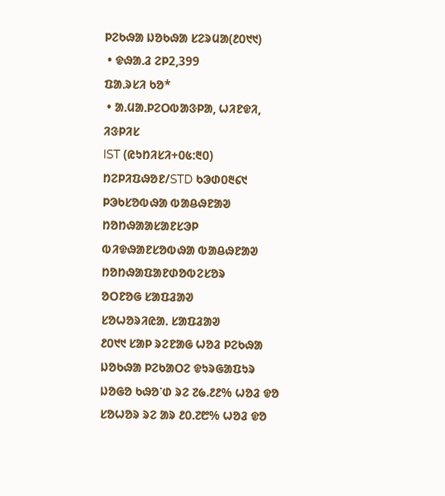ᱞᱮᱠᱷᱟ ᱡᱚᱠᱷᱟ ᱥᱮᱨᱢᱟ(᱒᱐᱑᱑)
 • ᱫᱷᱟᱹᱲ ᱮᱞ2,399
ᱯᱟᱹᱨᱥᱤ ᱠᱚ*
 • ᱟᱹᱢᱟᱹᱞᱮᱛᱵᱟᱝᱞᱟ, ᱦᱤᱱᱫᱤ, ᱤᱝᱞᱤᱥ
IST (ᱭᱩᱴᱤᱥᱤ+᱐᱕:᱓᱐)
ᱴᱮᱞᱤᱯᱷᱚᱱ/STD ᱠᱳᱰ᱐᱓᱔᱑
ᱞᱳᱠᱥᱚᱵᱷᱟ ᱵᱟᱪᱷᱱᱟᱣ ᱴᱚᱴᱷᱟᱟᱥᱟᱱᱥᱳᱞ
ᱵᱤᱫᱷᱟᱱᱥᱚᱵᱷᱟ ᱵᱟᱪᱷᱱᱟᱣ ᱴᱚᱴᱷᱟᱯᱟᱱᱰᱚᱵᱮᱥᱚᱨ
ᱚᱛᱱᱚᱜ ᱥᱟᱯᱲᱟᱣ
ᱥᱚᱦᱚᱨᱤᱭᱟᱹ ᱥᱟᱯᱲᱟᱣ
᱒᱐᱑᱑ ᱥᱟᱞ ᱨᱮᱱᱟᱜ ᱦᱚᱲ ᱞᱮᱠᱷᱟ ᱡᱚᱠᱷᱟ ᱞᱮᱠᱟᱛᱮ ᱫᱩᱨᱜᱟᱯᱩᱨ ᱡᱚᱜᱚ ᱠᱷᱚᱸᱰ ᱨᱮ ᱗᱙.᱒᱒% ᱦᱚᱲ ᱫᱚ ᱥᱚᱦᱚᱨ ᱨᱮ ᱟᱨ ᱒᱐.᱗᱘% ᱦᱚᱲ ᱫᱚ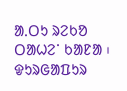ᱟᱹᱛᱩ ᱨᱮᱠᱚ ᱛᱟᱦᱮᱸ ᱠᱟᱱᱟ ᱾ ᱫᱩᱨᱜᱟᱯᱩᱨ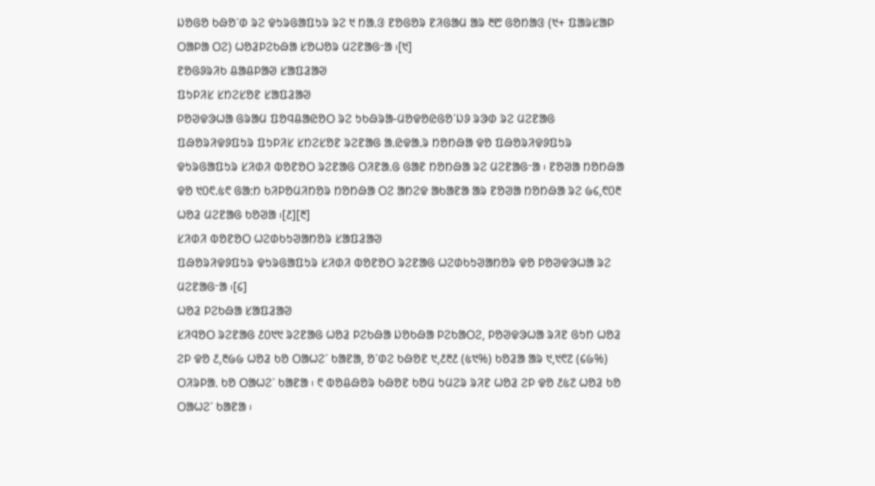ᱡᱚᱜᱚ ᱠᱷᱚᱸᱰ ᱨᱮ ᱫᱩᱨᱜᱟᱯᱩᱨ ᱨᱮ ᱑ ᱴᱟᱹᱝ ᱱᱚᱜᱚᱨ ᱱᱤᱜᱟᱢ ᱟᱨ ᱓᱘ ᱜᱚᱴᱟᱝ (᱑+ ᱯᱟᱨᱥᱟᱞ ᱛᱟᱞᱟ ᱛᱮ) ᱦᱚᱲᱞᱮᱠᱷᱟ ᱥᱚᱦᱚᱨ ᱢᱮᱱᱟᱜᱼᱟ ᱾[᱑]
ᱱᱚᱜᱽᱨᱤᱠ ᱪᱟᱪᱞᱟᱣ ᱥᱟᱯᱲᱟᱣ
ᱯᱩᱞᱤᱥ ᱥᱴᱮᱥᱚᱱ ᱥᱟᱯᱲᱟᱣ
ᱞᱚᱣᱫᱳᱦᱟ ᱜᱨᱟᱢ ᱯᱚᱧᱪᱟᱭᱚᱛ ᱨᱮ ᱩᱠᱷᱨᱟ-ᱢᱚᱫᱚᱭᱜᱚᱸᱡᱽ ᱨᱳᱰ ᱨᱮ ᱢᱮᱱᱟᱜ ᱯᱷᱚᱨᱤᱫᱽᱯᱩᱨ ᱯᱩᱞᱤᱥ ᱥᱴᱮᱥᱚᱱ ᱨᱮᱱᱟᱜ ᱟᱹᱭᱫᱟᱹᱨ ᱴᱚᱴᱷᱟ ᱫᱚ ᱯᱷᱚᱨᱤᱫᱽᱯᱩᱨ ᱫᱩᱨᱜᱟᱯᱩᱨ ᱥᱤᱰᱤ ᱵᱚᱱᱚᱛ ᱨᱮᱱᱟᱜ ᱛᱤᱱᱟᱹᱜ ᱜᱟᱱ ᱴᱚᱴᱷᱟ ᱨᱮ ᱢᱮᱱᱟᱜᱼᱟ ᱾ ᱱᱚᱣᱟ ᱴᱚᱴᱷᱟ ᱫᱚ ᱑᱐᱖.᱕᱖ ᱜᱟᱺᱴ ᱠᱤᱞᱚᱢᱤᱴᱚᱨ ᱴᱚᱴᱷᱟ ᱛᱮ ᱟᱴᱮᱫ ᱟᱠᱟᱱᱟ ᱟᱨ ᱱᱚᱣᱟ ᱴᱚᱴᱷᱟ ᱨᱮ ᱙᱔,᱖᱐᱓ ᱦᱚᱲ ᱢᱮᱱᱟᱜ ᱠᱚᱣᱟ ᱾[᱒][᱓]
ᱥᱤᱰᱤ ᱵᱚᱱᱚᱛ ᱦᱮᱰᱠᱩᱣᱟᱴᱚᱨ ᱥᱟᱯᱲᱟᱣ
ᱯᱷᱚᱨᱤᱫᱽᱯᱩᱨ ᱫᱩᱨᱜᱟᱯᱩᱨ ᱥᱤᱰᱤ ᱵᱚᱱᱚᱛ ᱨᱮᱱᱟᱜ ᱦᱮᱰᱠᱩᱣᱟᱴᱚᱨ ᱫᱚ ᱞᱚᱣᱫᱳᱦᱟ ᱨᱮ ᱢᱮᱱᱟᱜᱼᱟ ᱾[᱔]
ᱦᱚᱲ ᱞᱮᱠᱷᱟ ᱥᱟᱯᱲᱟᱣ
ᱥᱤᱧᱚᱛ ᱨᱮᱱᱟᱜ ᱒᱐᱑᱑ ᱨᱮᱱᱟᱜ ᱦᱚᱲ ᱞᱮᱠᱷᱟ ᱡᱚᱠᱷᱟ ᱞᱮᱠᱟᱛᱮ, ᱞᱚᱣᱫᱳᱦᱟ ᱨᱤᱱ ᱜᱩᱴ ᱦᱚᱲ ᱮᱞ ᱫᱚ ᱒,᱓᱙᱙ ᱦᱚᱲ ᱠᱚ ᱛᱟᱦᱮᱸ ᱠᱟᱱᱟ, ᱚᱸᱰᱮ ᱠᱷᱚᱱ ᱑,᱒᱓᱒ (᱕᱑%) ᱠᱚᱲᱟ ᱟᱨ ᱑,᱑᱖᱗ (᱔᱙%) ᱛᱤᱨᱞᱟᱹ ᱠᱚ ᱛᱟᱦᱮᱸ ᱠᱟᱱᱟ ᱾ ᱖ ᱵᱚᱪᱷᱚᱨ ᱠᱷᱚᱱ ᱠᱚᱢ ᱩᱢᱮᱨ ᱨᱤᱱ ᱦᱚᱲ ᱮᱞ ᱫᱚ ᱒᱕᱗ ᱦᱚᱲ ᱠᱚ ᱛᱟᱦᱮᱸ ᱠᱟᱱᱟ ᱾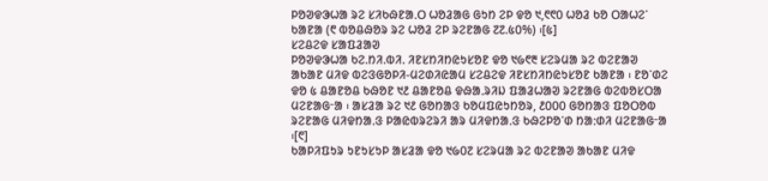ᱞᱚᱣᱫᱳᱦᱟ ᱨᱮ ᱥᱤᱠᱷᱱᱟᱹᱛ ᱦᱚᱲᱟᱜ ᱜᱩᱴ ᱮᱞ ᱫᱚ ᱑,᱖᱖᱐ ᱦᱚᱲ ᱠᱚ ᱛᱟᱦᱮᱸ ᱠᱟᱱᱟ (᱖ ᱵᱚᱪᱷᱚᱨ ᱨᱮ ᱦᱚᱲ ᱮᱞ ᱨᱮᱱᱟᱜ ᱗᱗.᱕᱐%) ᱾[᱕]
ᱥᱮᱪᱮᱫ ᱥᱟᱯᱲᱟᱣ
ᱞᱚᱣᱫᱳᱦᱟ ᱠᱮ.ᱴᱤ.ᱵᱤ. ᱤᱱᱥᱴᱤᱴᱭᱩᱥᱚᱱ ᱫᱚ ᱑᱙᱖᱓ ᱥᱮᱨᱢᱟ ᱨᱮ ᱵᱮᱱᱟᱣ ᱟᱠᱟᱱ ᱢᱤᱫ ᱵᱮᱝᱜᱚᱞᱤ-ᱢᱮᱰᱤᱭᱟᱢ ᱥᱮᱪᱮᱫ ᱤᱱᱥᱴᱤᱴᱭᱩᱥᱚᱱ ᱠᱟᱱᱟ ᱾ ᱱᱚᱸᱰᱮ ᱫᱚ ᱕ ᱪᱟᱱᱚᱪ ᱠᱷᱚᱱ ᱑᱒ ᱪᱟᱱᱚᱪ ᱫᱷᱟᱹᱨᱤᱡ ᱯᱟᱲᱦᱟᱣ ᱨᱮᱱᱟᱜ ᱵᱮᱵᱚᱥᱛᱟ ᱢᱮᱱᱟᱜᱼᱟ ᱾ ᱟᱥᱲᱟ ᱨᱮ ᱑᱒ ᱜᱚᱴᱟᱝ ᱠᱚᱢᱯᱭᱩᱴᱚᱨ, ᱒᱐᱐᱐ ᱜᱚᱴᱟᱝ ᱯᱚᱛᱚᱵ ᱨᱮᱱᱟᱜ ᱢᱤᱫᱴᱟᱹᱝ ᱞᱟᱭᱵᱨᱮᱨᱤ ᱟᱨ ᱢᱤᱫᱴᱟᱹᱝ ᱠᱷᱮᱞᱚᱸᱰ ᱴᱟᱺᱰᱤ ᱢᱮᱱᱟᱜᱼᱟ ᱾[᱖]
ᱠᱟᱞᱤᱯᱩᱨ ᱩᱱᱩᱥᱩᱞ ᱟᱥᱲᱟ ᱫᱚ ᱑᱙᱐᱗ ᱥᱮᱨᱢᱟ ᱨᱮ ᱵᱮᱱᱟᱣ ᱟᱠᱟᱱ ᱢᱤᱫ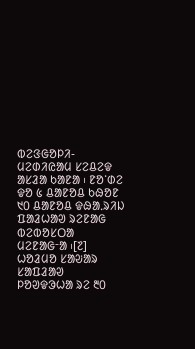ᱵᱮᱝᱜᱚᱞᱤ-ᱢᱮᱰᱤᱭᱟᱢ ᱥᱮᱪᱮᱫ ᱟᱥᱲᱟ ᱠᱟᱱᱟ ᱾ ᱱᱚᱸᱰᱮ ᱫᱚ ᱕ ᱪᱟᱱᱚᱪ ᱠᱷᱚᱱ ᱑᱐ ᱪᱟᱱᱚᱪ ᱫᱷᱟᱹᱨᱤᱡ ᱯᱟᱲᱦᱟᱣ ᱨᱮᱱᱟᱜ ᱵᱮᱵᱚᱥᱛᱟ ᱢᱮᱱᱟᱜᱼᱟ ᱾[᱗]
ᱦᱚᱲᱢᱚ ᱥᱟᱶᱟᱨ ᱥᱟᱯᱲᱟᱣ
ᱞᱚᱣᱫᱳᱦᱟ ᱨᱮ ᱓᱐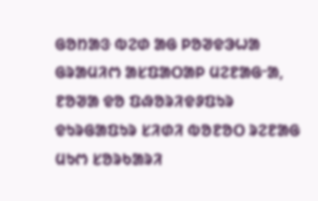ᱜᱚᱴᱟᱝ ᱵᱮᱰ ᱟᱜ ᱞᱚᱣᱫᱳᱦᱟ ᱜᱨᱟᱢᱤᱬ ᱟᱥᱯᱟᱛᱟᱞ ᱢᱮᱱᱟᱜᱼᱟ, ᱱᱚᱣᱟ ᱫᱚ ᱯᱷᱚᱨᱤᱫᱽᱯᱩᱨ ᱫᱩᱨᱜᱟᱯᱩᱨ ᱥᱤᱰᱤ ᱵᱚᱱᱚᱛ ᱨᱮᱱᱟᱜ ᱢᱩᱬ ᱥᱚᱨᱠᱟᱨᱤ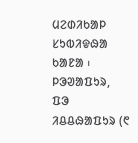ᱢᱮᱰᱤᱠᱟᱞ ᱥᱩᱵᱤᱫᱷᱟ ᱠᱟᱱᱟ ᱾ ᱞᱳᱣᱟᱯᱩᱨ, ᱯᱳ ᱤᱪᱪᱷᱟᱯᱩᱨ (᱖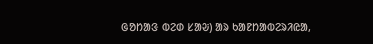ᱜᱚᱴᱟᱝ ᱵᱮᱰ ᱥᱟᱶ) ᱟᱨ ᱠᱟᱱᱴᱟᱵᱮᱨᱤᱭᱟ,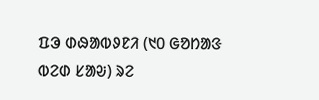ᱯᱳ ᱰᱷᱟᱵᱽᱱᱤ (᱑᱐ ᱜᱚᱴᱟᱝ ᱵᱮᱰ ᱥᱟᱶ) ᱨᱮ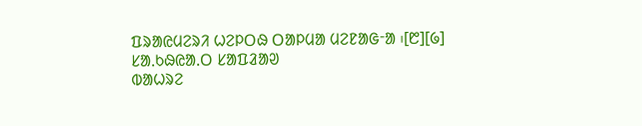ᱯᱨᱟᱭᱢᱮᱨᱤ ᱦᱮᱞᱛᱷ ᱛᱟᱞᱢᱟ ᱢᱮᱱᱟᱜᱼᱟ ᱾[᱘][᱙]
ᱥᱟᱹᱠᱷᱭᱟᱹᱛ ᱥᱟᱯᱲᱟᱣ
ᱵᱟᱦᱨᱮ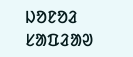ᱡᱚᱱᱚᱲ ᱥᱟᱯᱲᱟᱣ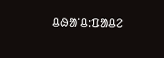ᱪᱷᱟᱸᱪ:ᱯᱟᱪᱮ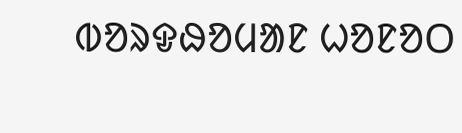ᱵᱚᱨᱫᱷᱚᱢᱟᱱ ᱦᱚᱱᱚᱛ